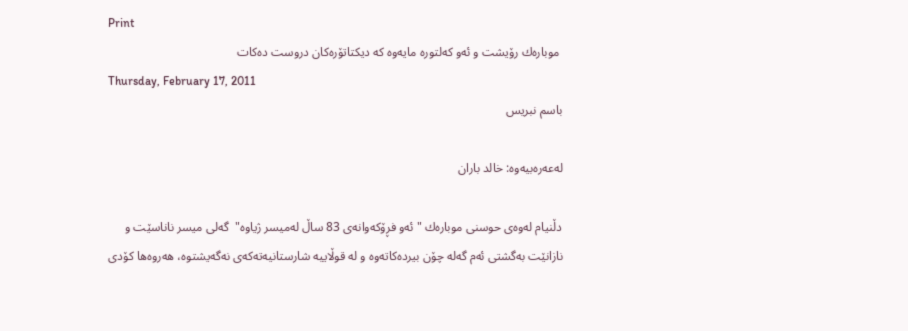Print
 موباره‌ك رۆیشت و ئه‌و كه‌لتوره‌ مایه‌وه‌ كه‌ دیكتاتۆره‌كان دروست ده‌كات
Thursday, February 17, 2011
باسم نبریس

له‌عه‌ره‌بیه‌وه‌: خالد باران

دڵنیام له‌وه‌ی‌ حوسنی‌ موباره‌ك "ئه‌و فڕۆكه‌وانه‌ی‌ 83 ساڵ له‌میسر ژیاوه‌"  گه‌لی‌ میسر ناناسێت و نازانێت به‌گشتی‌ ئه‌م گه‌له‌ چۆن بیرده‌كاته‌وه‌ و له‌ قوڵاییه‌ شارستانیه‌ته‌كه‌ی‌ نه‌گه‌یشتوه‌، هه‌روه‌ها كۆدی‌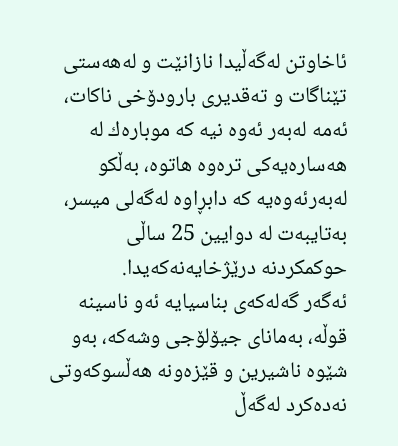ئاخاوتن له‌گه‌ڵیدا نازانێت و له‌هه‌ستی‌ تێناگات و ته‌قدیری‌ بارودۆخی‌ ناكات، ئه‌مه‌ له‌به‌ر ئه‌وه‌ نیه‌ كه‌ موباره‌ك له‌ هه‌ساره‌یه‌كی‌ تره‌وه‌ هاتوه‌، به‌ڵكو له‌به‌رئه‌وه‌یه‌ كه‌ دابڕاوه‌ له‌گه‌لی‌ میسر، به‌تایبه‌ت له‌ دوایین 25 ساڵی‌ حوكمكردنه‌ درێژخایه‌نه‌كه‌یدا.
ئه‌گه‌ر گه‌له‌كه‌ی‌ بناسیایه‌ ئه‌و ناسینه‌ قوڵه‌، به‌مانای‌ جیۆلۆجی‌ وشه‌كه‌، به‌و شێوه‌ ناشیرین و قێزه‌ونه‌ هه‌ڵسوكه‌وتی‌ نه‌ده‌كرد له‌گه‌ڵ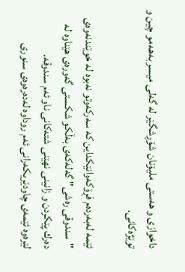داخوازی‌ و هه‌ستی‌ ملیۆنان شۆڕشگێر له‌ گه‌لی‌ میسر به‌هه‌مو چین و توێژه‌كانی‌.

ئێمه‌ له‌به‌رده‌م فڕۆكه‌وانێكداین كه‌ سه‌ركه‌وتو نه‌بوه‌ له‌ خوێندنه‌وه‌ی‌ "سندوقی‌ ره‌شی‌" گه‌له‌كه‌ی‌ به‌ڵكو شكستی‌ گه‌وره‌ی‌ هێناوه‌ له‌ ده‌رك پێكردن و زانینی‌ نهێنی‌ شته‌كانی‌ ناو ئه‌م سندوقه‌.
لێره‌وه‌ ئێمه‌ی‌ چاودێریكه‌رانی‌ ئه‌م روداوه‌ له‌ده‌ره‌وه‌ی‌ سنوری‌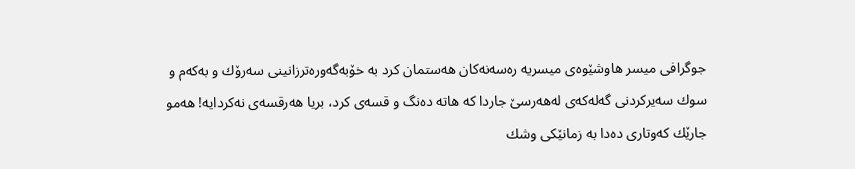جوگرافی‌ میسر هاوشێوه‌ی‌ میسریه‌ ره‌سه‌نه‌كان هه‌ستمان كرد به‌ خۆبه‌گه‌وره‌ترزانینی‌ سه‌رۆك و به‌كه‌م و سوك سه‌یركردنی‌ گه‌له‌كه‌ی‌ له‌هه‌رسێ‌ جاردا كه‌ هاته‌ ده‌نگ و قسه‌ی‌ كرد، بریا هه‌رقسه‌ی‌ نه‌كردایه‌! هه‌مو جارێك كه‌وتاری‌ ده‌دا به‌ زمانێكی‌ وشك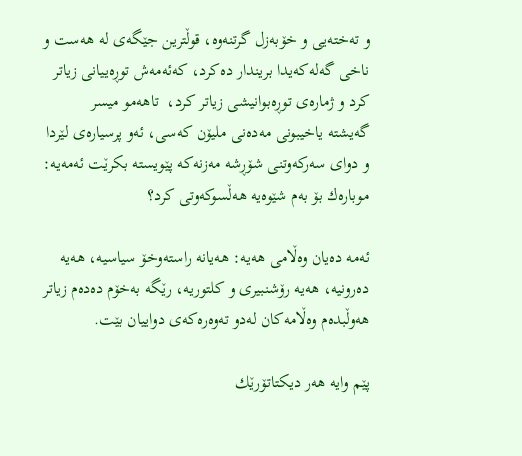و ته‌خته‌یی‌ و خۆبه‌زل گرتنه‌وه‌، قوڵترین جێگه‌ی‌ له‌ هه‌ست و ناخی‌ گه‌له‌كه‌یدا بریندار ده‌كرد، كه‌ئه‌مه‌ش توڕه‌ییانی‌ زیاتر كرد و ژماره‌ی‌ توڕه‌بوانیشی‌ زیاتر كرد،  تاهه‌مو میسر  گه‌یشته‌ یاخیبونی مه‌ده‌نی‌ ملیۆن كه‌سی‌، ئه‌و پرسیاره‌ی‌ لێردا و دوای‌ سه‌ركه‌وتنی‌ شۆڕشه‌ مه‌زنه‌كه‌ پێویسته‌ بكرێت ئه‌مه‌یه‌: موباره‌ك بۆ به‌م شێوه‌یه‌ هه‌ڵسوكه‌وتی‌ كرد؟

ئه‌مه‌ ده‌یان وه‌ڵامی‌ هه‌یه‌: هه‌یانه‌ راسته‌وخۆ سیاسیه‌، هه‌یه‌ ده‌رونیه‌، هه‌یه‌ رۆشنبیری‌ و كلتوریه‌، رێگه‌ به‌خۆم ده‌ده‌م زیاتر هه‌وڵبده‌م وه‌ڵامه‌كان له‌دو ته‌وه‌ره‌كه‌ی‌ دواییان بێت.

پێم وایه‌ هه‌ر دیكتاتۆرێك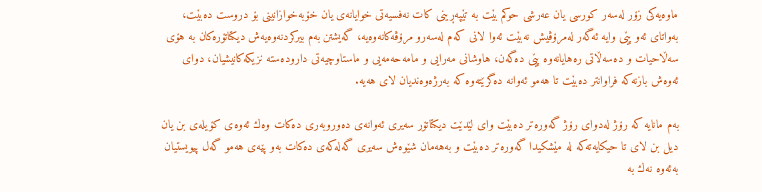ماوه‌یه‌كی‌ زۆر له‌سه‌ر كورسی‌ یان عه‌رشی‌ حوكم بێت به‌ تێپه‌ڕینی‌ كات نه‌فسیه‌تی‌ خوایانه‌ی‌ یان خۆبه‌خوازانینی‌ بۆ دروست ده‌بێت، به‌واتای‌ ئه‌و پێی‌ وایه‌ ئه‌گه‌ر له‌مرۆڤیش نه‌بێت ئه‌وا لانی‌ كه‌م له‌سه‌رو مرۆڤه‌كانه‌وه‌یه‌، گه‌یشتن به‌م بیركردنه‌وه‌یه‌ش دیكتاتۆره‌كان به‌ هۆی‌ سه‌ڵاحیات و ده‌سه‌ڵاتی‌ ره‌هایانه‌وه‌ پێی‌ ده‌گه‌ن، هاوشانی‌ مه‌رایی‌ و مامه‌حه‌مه‌یی‌ و ماستاوچیه‌تی‌ داروده‌سته‌ نزیكه‌كانیشیان، دوای‌ ئه‌وه‌ش بازنه‌كه‌ فراوانتر ده‌بێت تا هه‌مو ئه‌وانه‌ ده‌گرێته‌وه‌ كه‌ به‌رژه‌وه‌ندیان لای‌ هه‌یه‌.

به‌م مانایه‌ كه‌ رۆژ له‌دوای‌ رۆژ گه‌وره‌تر ده‌بێت وای‌ لێدێت دیكتاتۆر سه‌یری‌ ئه‌وانه‌ی‌ ده‌وروبه‌ری‌ ده‌كات وه‌ك ئه‌وه‌ی‌ كۆیله‌ی‌ بن یان دیل بن لای‌ تا حیكایه‌ته‌كه‌ له‌ مێشكیدا گه‌وره‌تر ده‌بێت و به‌هه‌مان شێوه‌ش سه‌یری‌ گه‌له‌كه‌ی‌ ده‌كات به‌و پێه‌ی‌ هه‌مو گه‌ل پیویستیان به‌ئه‌وه‌ نه‌ك به‌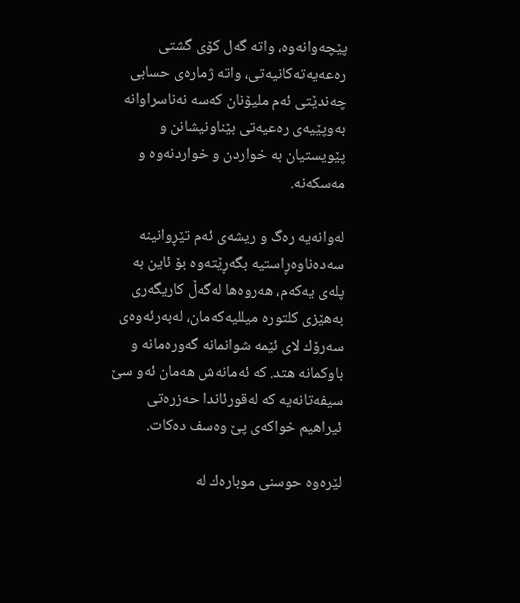پێچه‌وانه‌وه‌، واته‌ گه‌ل كۆی‌ گشتی‌ ره‌عه‌یه‌ته‌كانیه‌تی‌، واته‌ ژماره‌ی‌ حسابی‌ چه‌ندێتی‌ ئه‌م ملیۆنان كه‌سه‌ نه‌ناسراوانه‌ به‌وپێیه‌ی‌ ره‌عیه‌تی‌ بێناونیشانن و پێویستیان به‌ خواردن و خواردنه‌وه‌ و مه‌سكه‌نه‌.

له‌وانه‌یه‌ ره‌گ و ریشه‌ی‌ ئه‌م تێڕوانینه‌ سه‌ده‌ناوه‌ڕاستیه‌ بگه‌ڕێته‌وه‌ بۆ ئاین به‌ پله‌ی‌ یه‌كه‌م، هه‌روه‌ها له‌گه‌ڵ كاریگه‌ری‌ به‌هێزی‌ كلتوره‌ میللیه‌كه‌مان، له‌به‌رئه‌وه‌ی‌ سه‌رۆك لای‌ ئێمه‌ شوانمانه‌ گه‌وره‌مانه‌ و باوكمانه‌ هتد. كه‌ ئه‌مانه‌ش هه‌مان ئه‌و سێ‌ سیفه‌تانه‌یه‌ كه‌ له‌قورئاندا حه‌زره‌تی‌ ئیراهیم خواكه‌ی‌ پێ‌ وه‌سف ده‌كات.

لێره‌وه‌ حوسنی‌ موباره‌ك له‌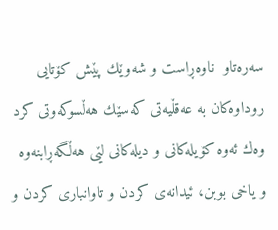سه‌ره‌تاو  ناوه‌ڕاست و شه‌وێك پێش كۆتایی‌ روداوه‌كان به‌ عه‌قڵیه‌تی‌ كه‌سێك هه‌ڵسوكه‌وتی‌ كرد وه‌ك ئه‌وه‌ كۆیله‌كانی‌ و دیله‌كانی‌ لێی‌ هه‌ڵگه‌ڕابنه‌وه‌ و یاخی‌ بوبن، ئیدانه‌ی‌ كردن و تاوانباری‌ كردن و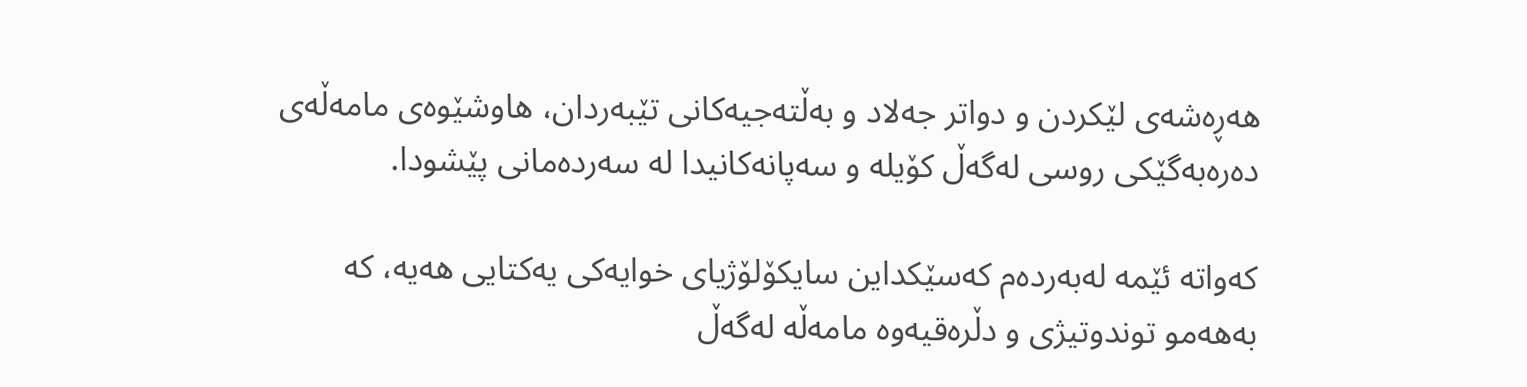هه‌ڕه‌شه‌ی‌ لێكردن و دواتر جه‌لاد و به‌ڵته‌جیه‌كانی‌ تێبه‌ردان، هاوشێوه‌ی‌ مامه‌ڵه‌ی‌ ده‌ره‌به‌گێكی‌ روسی‌ له‌گه‌ڵ كۆیله‌ و سه‌پانه‌كانیدا له‌ سه‌رده‌مانی‌ پێشودا.

كه‌واته‌ ئێمه‌ له‌به‌رده‌م كه‌سێكداین سایكۆلۆژیای‌ خوایه‌كی‌ یه‌كتایی‌ هه‌یه‌، كه‌ به‌هه‌مو توندوتیژی‌ و دڵره‌قیه‌وه‌ مامه‌ڵه‌ له‌گه‌ڵ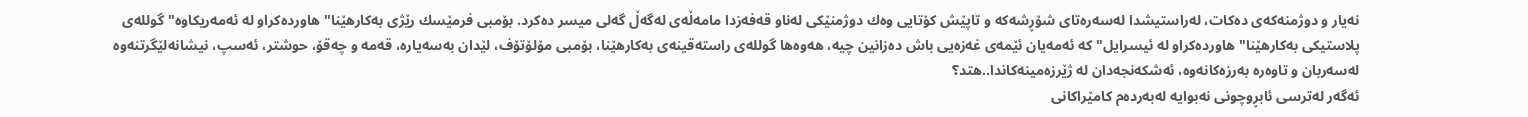نه‌یار و دوژمنه‌كه‌ی‌ ده‌كات، له‌راستیشدا له‌سه‌ره‌تای‌ شۆڕشه‌كه‌ و تاپێش كۆتایی‌ وه‌ك دوژمنێكی‌ له‌ناو قه‌فه‌زدا مامه‌ڵه‌ی‌ له‌گه‌ڵ گه‌لی‌ میسر ده‌كرد. بۆمبی‌ فرمێسك رێژی‌ به‌كارهێنا" هاورده‌كراو له‌ ئه‌مه‌ریكاوه‌" گولله‌ی‌ پلاستیكی‌ به‌كارهێنا" هاورده‌كراو له‌ ئیسرایل" كه‌ ئه‌مه‌یان ئێمه‌ی‌ غه‌زه‌یی‌ باش ده‌زانین چیه‌، هه‌وه‌ها گولله‌ی‌ راسته‌قینه‌ی‌ به‌كارهێنا، بۆمبی‌ مۆلۆتۆف، لێدان به‌سه‌یاره‌، قه‌مه‌ و چه‌قۆ، حوشتر، ئه‌سپ، نیشانه‌لێگرتنه‌وه‌ له‌سه‌ربان و تاوه‌ره‌ به‌رزه‌كانه‌وه‌، ئه‌شكه‌نجه‌دان له‌ ژێرزه‌مینه‌كاندا..هتد؟
ئه‌گه‌ر له‌ترسی‌ ئابڕوچونی‌ نه‌بوایه‌ له‌به‌رده‌م كامێراكانی‌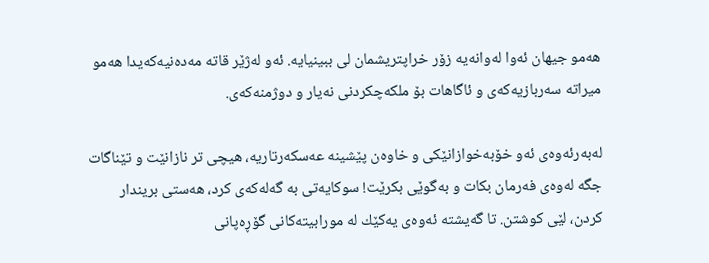هه‌مو جیهان ئه‌وا له‌وانه‌یه‌ زۆر خراپتریشمان لی‌ ببینیایه‌. ئه‌و له‌ژێر قاته‌ مه‌ده‌نیه‌كه‌یدا هه‌مو میراته‌ سه‌ربازیه‌كه‌ی‌ و ئاگاهات بۆ ملكه‌چكردنی‌ نه‌یار و دوژمنه‌كه‌ی‌.

له‌به‌رئه‌وه‌ی‌ ئه‌و خۆبه‌خوازانێكی‌ و خاوه‌ن پێشینه‌ عه‌سكه‌رتاریه‌، هیچی‌ تر نازانێت و تێناگات جگه‌ له‌وه‌ی‌ فه‌رمان بكات و به‌گوێی‌ بكرێت! سوكایه‌تی‌ به‌ گه‌له‌كه‌ی‌ كرد، هه‌ستی‌ بریندار كردن، لێی‌ كوشتن. تا گه‌یشته‌ ئه‌وه‌ی‌ یه‌كێك له‌ مورابیته‌كانی‌ گۆڕه‌پانی‌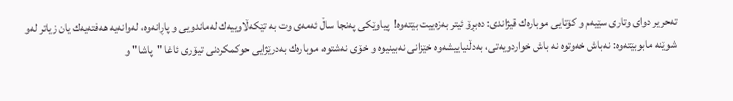ته‌حریر دوای‌ وتاری‌ سێیه‌م و كۆتایی‌ موباره‌ك قیژاندی‌: ده‌بڕۆ ئیتر به‌زه‌ییت بێته‌وه‌!  پیاوێكی‌ په‌نجا ساڵ ئه‌مه‌ی‌ وت به‌ تێكه‌ڵاوییه‌ك له‌ماندویی‌ و پاڕانه‌وه‌، له‌وانه‌یه‌ هه‌فته‌یه‌ك یان زیاتر له‌و شوێنه‌ مابوبێته‌وه‌: نه‌باش خه‌وتوه‌ نه‌ باش خواردویه‌تی‌، به‌دڵنیاییشه‌وه‌ خێزانی‌ نه‌بینیوه‌ و خۆی‌ نه‌شتوه‌، موباره‌ك به‌درێژایی‌ حوكمكردنی‌ تیۆری‌ ئاغا "پاشا" و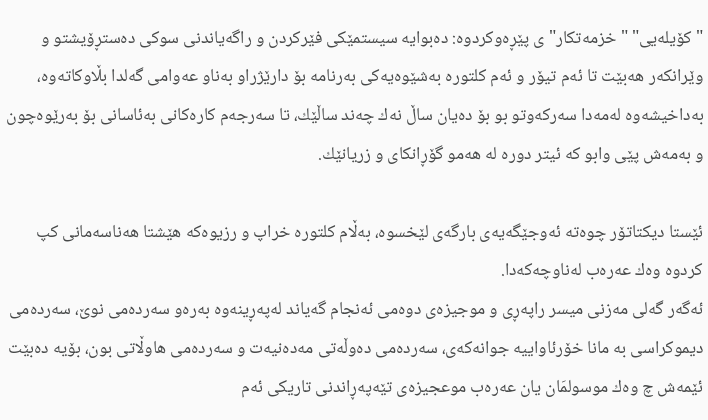"كۆیله‌یی‌" "خزمه‌تكار"ی‌ پێڕه‌وكردوه‌: ده‌بوایه‌ سیستمێكی‌ فێركردن و راگه‌یاندنی‌ سوكی‌ ده‌ستڕۆیشتو و وێرانكه‌ر هه‌بێت تا ئه‌م تیۆر و ئه‌م كلتوره‌ به‌شێوه‌یه‌كی‌ به‌رنامه‌ بۆ دارێژراو به‌ناو عه‌وامی‌ گه‌لدا بڵاوكاته‌وه‌، به‌داخیشه‌وه‌ له‌مه‌دا سه‌ركه‌وتو بو بۆ ده‌یان ساڵ نه‌ك چه‌ند ساڵێك، تا سه‌رجه‌م كاره‌كانی‌ به‌ئاسانی‌ بۆ به‌رێوه‌چون و به‌مه‌ش پێی‌ وابو كه‌ ئیتر دوره‌ له‌ هه‌مو گۆڕانكای و زریانێك.

ئێستا دیكتاتۆر چوه‌ته‌ ئه‌وجێگه‌یه‌ی‌ بارگه‌ی‌ لێخسوه‌، به‌ڵام كلتوره‌ خراپ و رزیوه‌كه‌ هێشتا هه‌ناسه‌مانی‌ كپ كردوه‌ وه‌ك عه‌ره‌ب له‌ناوچه‌كه‌دا.
ئه‌گه‌ر گه‌لی‌ مه‌زنی‌ میسر راپه‌ڕی‌ و موجیزه‌ی‌ دوه‌می‌ ئه‌نجام گه‌یاند له‌په‌ڕینه‌وه‌ به‌ره‌و سه‌رده‌می‌ نوێ‌، سه‌رده‌می‌ دیموكراسی‌ به‌ مانا خۆرئاواییه‌ جوانه‌كه‌ی‌، سه‌رده‌می‌ ده‌وڵه‌تی‌ مه‌ده‌نیه‌ت و سه‌رده‌می‌ هاوڵاتی‌ بون، بۆیه‌ ده‌بێت ئێمه‌ش چ وه‌ك موسولمَان یان عه‌ره‌ب موعجیزه‌ی‌ تێه‌په‌ڕاندنی‌ تاریكی‌ ئه‌م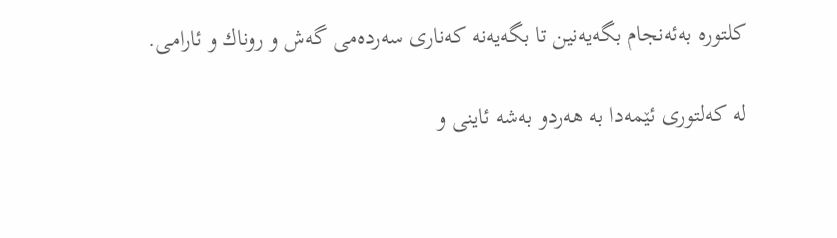كلتوره‌ به‌ئه‌نجام بگه‌یه‌نین تا بگه‌یه‌نه‌ كه‌ناری‌ سه‌رده‌می‌ گه‌ش و روناك و ئارامی‌.

له‌ كه‌لتوری‌ ئێمه‌دا به‌ هه‌ردو به‌شه‌ ئاینی‌ و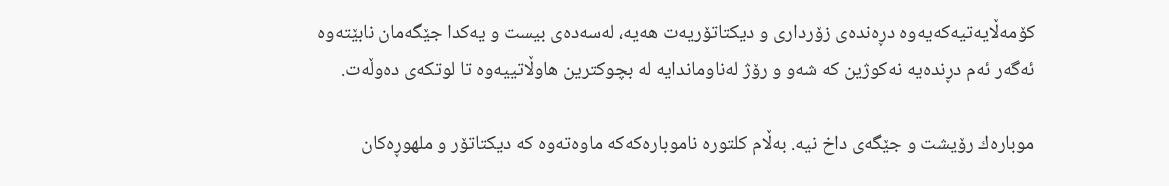كۆمه‌ڵایه‌تیه‌كه‌یه‌وه‌ دڕه‌نده‌ی‌ زۆرداری‌ و دیكتاتۆریه‌ت هه‌یه‌، له‌سه‌ده‌ی‌ بیست و یه‌كدا جێگه‌مان نابێته‌وه‌ ئه‌گه‌ر ئه‌م دڕنده‌یه‌ نه‌كوژین كه‌ شه‌و و رۆژ له‌ناوماندایه‌ له‌ بچوكترین هاوڵاتییه‌وه‌ تا لوتكه‌ی‌ ده‌وڵه‌ت.

موباره‌ك رۆیشت و جێگه‌ی‌ داخ نیه‌. به‌ڵام كلتوره‌ ناموباره‌كه‌كه‌ ماوه‌ته‌وه‌ كه‌ دیكتاتۆر و ملهوڕه‌كان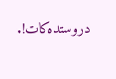دروستده‌كات!.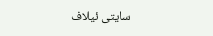سایتی‌ ئیلاف